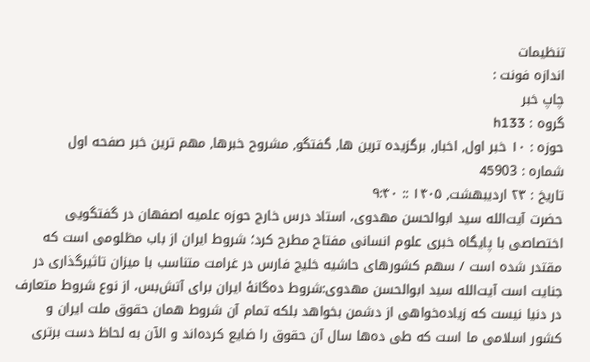تنظیمات
اندازه فونت :
چاپ خبر
گروه : h133
حوزه : ۱۰ خبر اول, اخبار, برگزیده ترین ها, گفتگو, مشروح خبرها, مهم ترین خبر صفحه اول
شماره : 45903
تاریخ : ۲۳ اردیبهشت, ۱۴۰۵ :: ۹:۴۰
حضرت آیت‌الله سید ابوالحسن مهدوی، استاد درس خارج حوزه علمیه اصفهان در گفتگویی اختصاصی با پایگاه خبری علوم انسانی مفتاح مطرح کرد؛ شروط ایران از باب مظلومی است که مقتدر شده است / سهم کشورهای حاشیه خلیج فارس در غرامت متناسب با میزان تاثیرگذاری در جنایت است آیت‌الله سید ابوالحسن مهدوی:شروط ده‌گانۀ ایران برای آتش‌بس، از نوع شروط متعارف در دنیا نیست که زیاده‌خواهی از دشمن بخواهد بلکه تمام آن شروط همان حقوق ملت ایران و کشور اسلامی ما است که طی ده‌ها سال آن حقوق را ضایع کرده‌اند و الآن به لحاظ دست برتری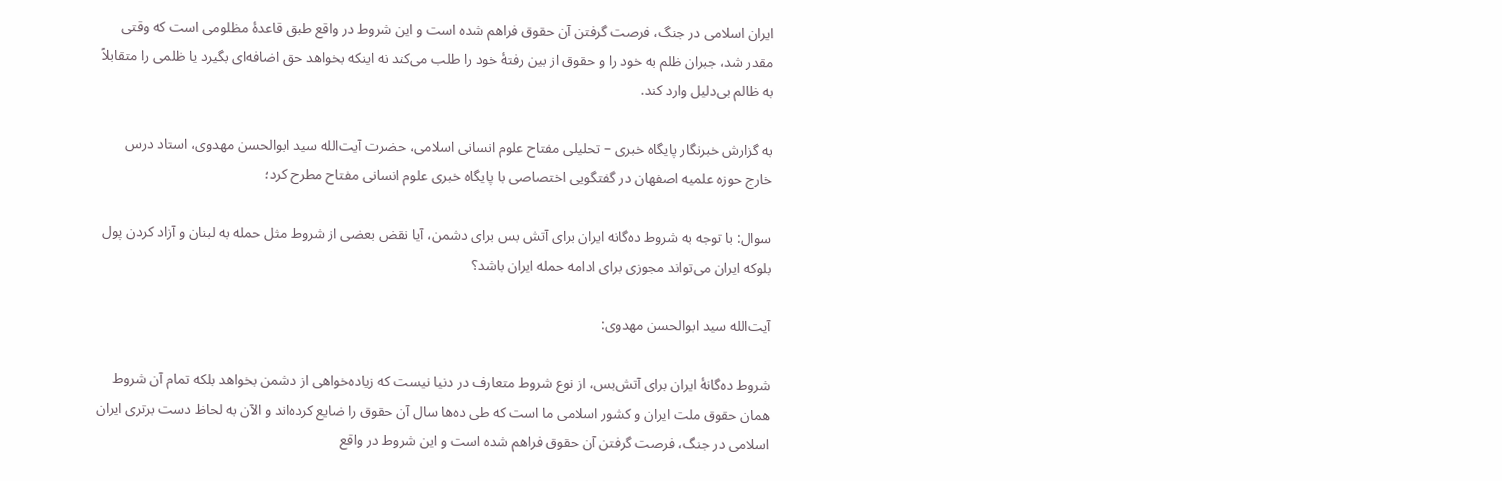ایران اسلامی در جنگ، فرصت گرفتن آن حقوق فراهم شده است و این شروط در واقع طبق قاعدۀ مظلومی است که وقتی مقدر شد، جبران ظلم به خود را و حقوق از بین رفتۀ خود را طلب می‌کند نه اینکه بخواهد حق اضافه‌ای بگیرد یا ظلمی را متقابلاً به ظالم بی‌دلیل وارد کند.

به گزارش خبرنگار پایگاه خبری – تحلیلی مفتاح علوم انسانی اسلامی، حضرت آیت‌الله سید ابوالحسن مهدوی، استاد درس خارج حوزه علمیه اصفهان در گفتگویی اختصاصی با پایگاه خبری علوم انسانی مفتاح مطرح کرد؛

سوال: با توجه به شروط ده‌گانه ایران برای آتش بس برای دشمن، آیا نقض بعضی از شروط مثل حمله به لبنان و آزاد کردن پول بلوکه ایران می‌تواند مجوزی برای ادامه حمله ایران باشد؟

آیت‌الله سید ابوالحسن مهدوی:

شروط ده‌گانۀ ایران برای آتش‌بس، از نوع شروط متعارف در دنیا نیست که زیاده‌خواهی از دشمن بخواهد بلکه تمام آن شروط همان حقوق ملت ایران و کشور اسلامی ما است که طی ده‌ها سال آن حقوق را ضایع کرده‌اند و الآن به لحاظ دست برتری ایران اسلامی در جنگ، فرصت گرفتن آن حقوق فراهم شده است و این شروط در واقع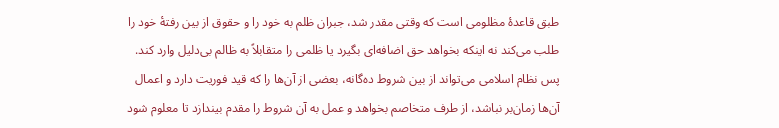طبق قاعدۀ مظلومی است که وقتی مقدر شد، جبران ظلم به خود را و حقوق از بین رفتۀ خود را طلب می‌کند نه اینکه بخواهد حق اضافه‌ای بگیرد یا ظلمی را متقابلاً به ظالم بی‌دلیل وارد کند. پس نظام اسلامی می‌تواند از بین شروط ده‌گانه، بعضی از آن‌ها را که قید فوریت دارد و اعمال آن‌ها زمان‌بر نباشد، از طرف متخاصم بخواهد و عمل به آن شروط را مقدم بیندازد تا معلوم شود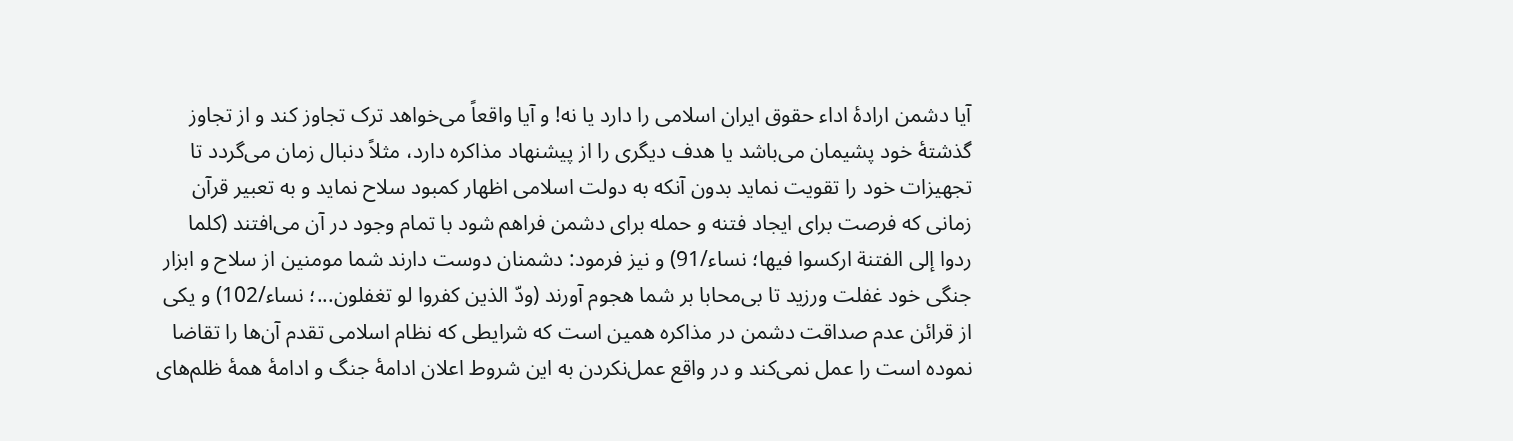آیا دشمن ارادۀ اداء حقوق ایران اسلامی را دارد یا نه! و آیا واقعاً می‌خواهد ترک تجاوز کند و از تجاوز گذشتۀ خود پشیمان می‌باشد یا هدف دیگری را از پیشنهاد مذاکره دارد، مثلاً دنبال زمان می‌گردد تا تجهیزات خود را تقویت نماید بدون آنکه به دولت اسلامی اظهار کمبود سلاح نماید و به تعبیر قرآن زمانی که فرصت برای ایجاد فتنه و حمله برای دشمن فراهم شود با تمام وجود در آن می‌افتند (کلما ردوا إلی الفتنة ارکسوا فیها؛ نساء/91) و نیز فرمود: دشمنان دوست دارند شما مومنین از سلاح و ابزار جنگی خود غفلت ورزید تا بی‌محابا بر شما هجوم آورند (ودّ الذین کفروا لو تغفلون...؛ نساء/102) و یکی از قرائن عدم صداقت دشمن در مذاکره همین است که شرایطی که نظام اسلامی تقدم آن‌ها را تقاضا نموده است را عمل نمی‌کند و در واقع عمل‌نکردن به این شروط اعلان ادامۀ جنگ و ادامۀ همۀ ظلم‌های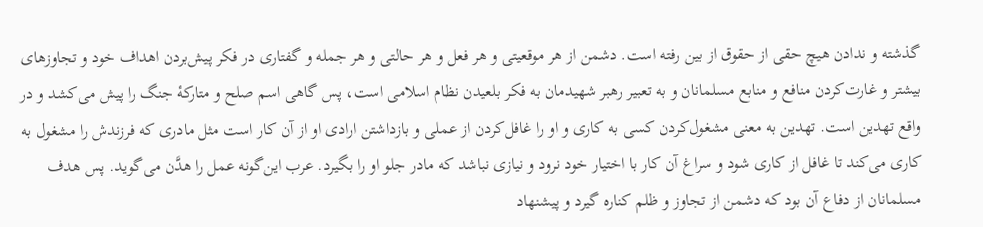گذشته و ندادن هیچ حقی از حقوق از بین رفته است. دشمن از هر موقعیتی و هر فعل و هر حالتی و هر جمله و گفتاری در فکر پیش‌بردن اهداف خود و تجاوزهای بیشتر و غارت‌کردن منافع و منابع مسلمانان و به تعبیر رهبر شهیدمان به فکر بلعیدن نظام اسلامی است، پس گاهی اسم صلح و متارکۀ جنگ را پیش می‌کشد و در واقع تهدین است. تهدین به معنی مشغول‌کردن کسی به کاری و او را غافل‌کردن از عملی و بازداشتن ارادی او از آن کار است مثل مادری که فرزندش را مشغول به کاری می‌کند تا غافل از کاری شود و سراغ آن کار با اختیار خود نرود و نیازی نباشد که مادر جلو او را بگیرد. عرب این‌گونه عمل را هدَّن می‌گوید. پس هدف مسلمانان از دفاع آن بود که دشمن از تجاوز و ظلم کناره گیرد و پیشنهاد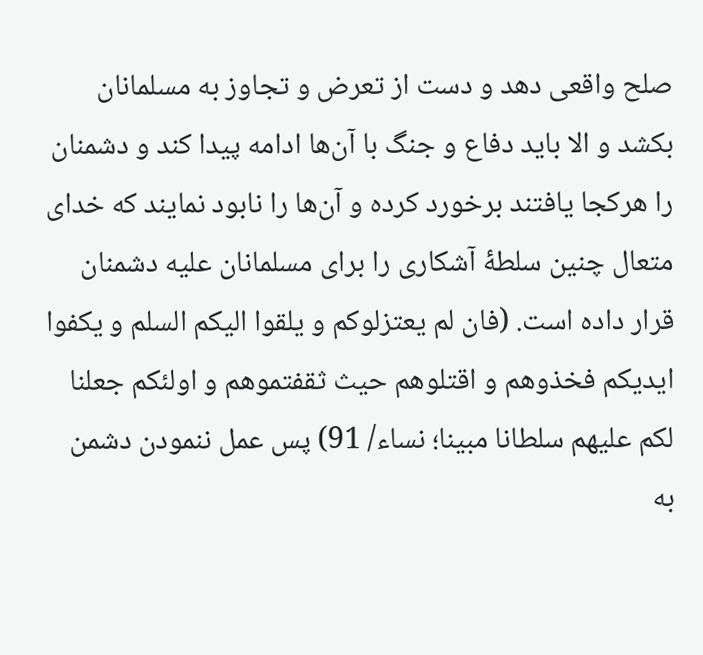صلح واقعی دهد و دست از تعرض و تجاوز به مسلمانان بکشد و الا باید دفاع و جنگ با آن‌ها ادامه پیدا کند و دشمنان را هرکجا یافتند برخورد کرده و آن‌ها را نابود نمایند که خدای متعال چنین سلطۀ آشکاری را برای مسلمانان علیه دشمنان قرار داده است. (فان لم یعتزلوکم و یلقوا الیکم السلم و یکفوا ایدیکم فخذوهم و اقتلوهم حیث ثقفتموهم و اولئکم جعلنا لکم علیهم سلطانا مبینا؛ نساء/ 91) پس عمل ننمودن دشمن به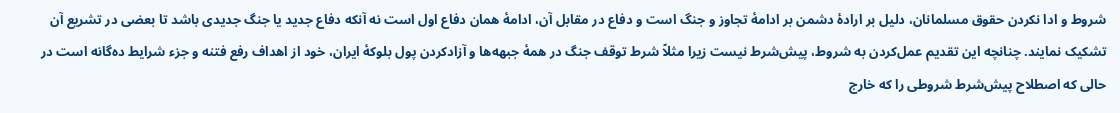شروط و ادا نکردن حقوق مسلمانان، دلیل بر ارادۀ دشمن بر ادامۀ تجاوز و جنگ است و دفاع در مقابل آن، ادامۀ همان دفاع اول است نه آنکه دفاع جدید یا جنگ جدیدی باشد تا بعضی در تشریع آن تشکیک نمایند. چنانچه این تقدیم عمل‌کردن به شروط، پیش‌شرط نیست زیرا مثلاً شرط توقف جنگ در همۀ جبهه‌ها و آزادکردن پول بلوکۀ ایران، خود از اهداف رفع فتنه و جزء شرایط ده‌گانه است در حالی که اصطلاح پیش‌شرط شروطی را که خارج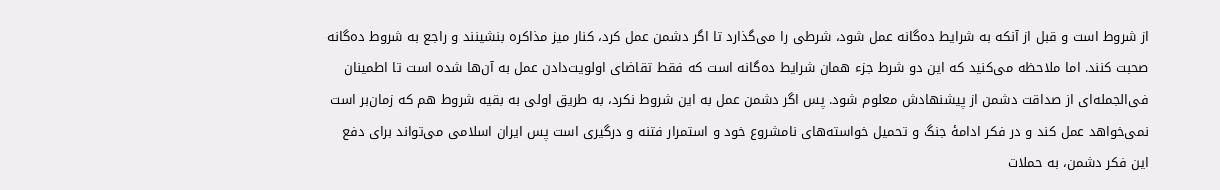از شروط است و قبل از آنکه به شرایط ده‌گانه عمل شود، شرطی را می‌گذارد تا اگر دشمن عمل کرد، کنار میز مذاکره بنشینند و راجع به شروط ده‌گانه صحبت کنند. اما ملاحظه می‌کنید که این دو شرط جزء همان شرایط ده‌گانه است که فقط تقاضای اولویت‌دادن عمل به آن‌ها شده است تا اطمینان فی‌الجمله‌ای از صداقت دشمن از پیشنهادش معلوم شود. پس اگر دشمن عمل به این شروط نکرد، به طریق اولی به بقیه شروط هم که زمان‌بر است نمی‌خواهد عمل کند و در فکر ادامۀ جنگ و تحمیل خواسته‌های نامشروع خود و استمرار فتنه و درگیری است پس ایران اسلامی می‌تواند برای دفع این فکر دشمن، به حملات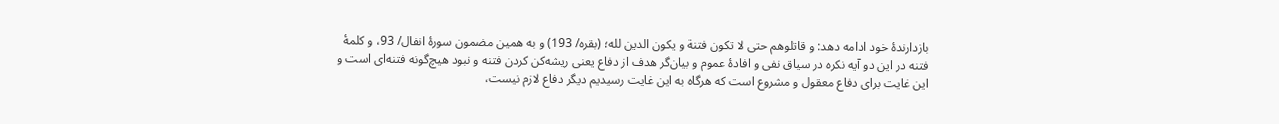بازدارندۀ خود ادامه دهد: و قاتلوهم حتی لا تکون فتنة و یکون الدین لله؛ (بقره/ 193) و به همین مضمون سورۀ انفال/ 93، و کلمۀ فتنه در این دو آیه نکره در سیاق نفی و افادۀ عموم و بیان‌گر هدف از دفاع یعنی ریشه‌کن کردن فتنه و نبود هیچ‌گونه فتنه‌ای است و این غایت برای دفاع معقول و مشروع است که هرگاه به این غایت رسیدیم دیگر دفاع لازم نیست،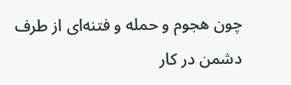چون هجوم و حمله و فتنه‌ای از طرف دشمن در کار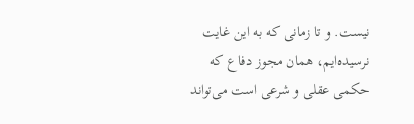نیست. و تا زمانی که به این غایت نرسیده‌ایم، همان مجوز دفاع که حکمی عقلی و شرعی است می‌تواند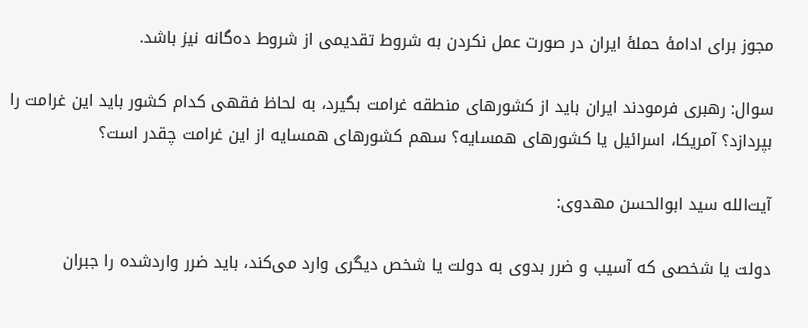مجوز برای ادامۀ حملۀ ایران در صورت عمل نکردن به شروط تقدیمی از شروط ده‌گانه نیز باشد.

سوال: رهبری فرمودند ایران باید از کشورهای منطقه غرامت بگیرد، به لحاظ فقهی کدام کشور باید این غرامت را بپردازد؟ آمریکا، اسرائیل یا کشورهای همسایه؟ سهم کشورهای همسایه از این غرامت چقدر است؟

آیت‌الله سید ابوالحسن مهدوی:

دولت یا شخصی که آسیب و ضرر بدوی به دولت یا شخص دیگری وارد می‌کند، باید ضرر واردشده را جبران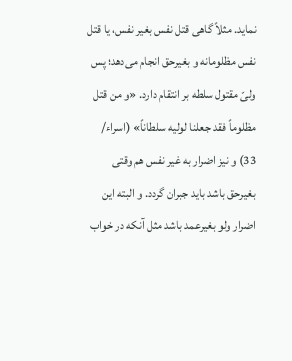نماید. مثلاً گاهی قتل نفس بغیر نفس، یا قتل نفس مظلومانه و بغیرحق انجام می‌دهد؛ پس ولیّ مقتول سلطه بر انتقام دارد. «و من قتل مظلوماً فقد جعلنا لولیه سلطاناً» (اسراء/ 33) و نیز اضرار به غیر نفس هم وقتی بغیرحق باشد باید جبران گردد. و البته این اضرار ولو بغیرعمد باشد مثل آنکه در خواب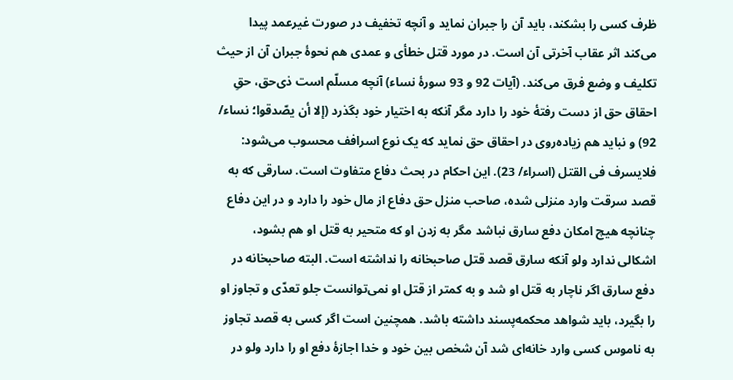ظرف کسی را بشکند، باید آن را جبران نماید و آنچه تخفیف در صورت غیرعمد پیدا می‌کند اثر عقاب آخرتی آن است. در مورد قتل خطأی و عمدی هم نحوۀ جبران آن از حیث تکلیف و وضع فرق می‌کند. (آیات 92 و 93 سورۀ نساء) آنچه مسلّم است ذی‌حق، حقِ احقاق حق از دست رفتۀ خود را دارد مگر آنکه به اختیار خود بگذرد (إلا أن یصّدقوا؛ نساء/ 92) و نباید هم زیاده‌روی در احقاق حق نماید که یک نوع اسرافف محسوب می‌شود: فلایسرف فی القتل (اسراء/ 23). این احکام در بحث دفاع متفاوت است. سارقی که به قصد سرقت وارد منزلی شده، صاحب منزل حق دفاع از مال خود را دارد و در این دفاع چنانچه هیچ امکان دفع سارق نباشد مگر به زدن او که متحیر به قتل او هم بشود، اشکالی ندارد ولو آنکه سارق قصد قتل صاحبخانه را نداشته است. البته صاحبخانه در دفع سارق اگر ناچار به قتل او شد و به کمتر از قتل او نمی‌توانست جلو تعدّی و تجاوز او را بگیرد، باید شواهد محکمه‌پسند داشته باشد. همچنین است اگر کسی به قصد تجاوز به ناموس کسی وارد خانه‌ای شد آن شخص بین خود و خدا اجازۀ دفع او را دارد ولو در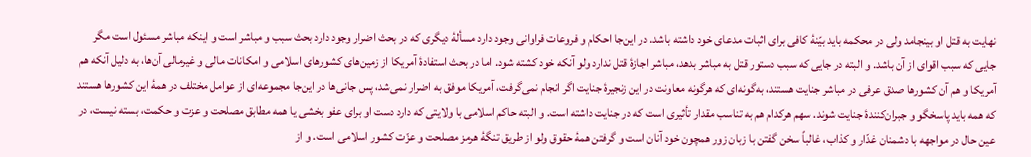نهایت به قتل او بینجامد ولی در محکمه باید بیّنۀ کافی برای اثبات مدعای خود داشته باشد. در این‌جا احکام و فروعات فراوانی وجود دارد مسألۀ دیگری که در بحث اضرار وجود دارد بحث سبب و مباشر است و اینکه مباشر مسئول است مگر جایی که سبب اقوای از آن باشد. و البته در جایی که سبب دستور قتل به مباشر بدهد، مباشر اجازۀ قتل ندارد ولو آنکه خود کشته شود. اما در بحث استفادۀ آمریکا از زمین‌های کشورهای اسلامی و امکانات مالی و غیرمالی آن‌ها، به دلیل آنکه هم آمریکا و هم آن کشورها صدق عرفی در مباشر جنایت هستند، به‌گونه‌ای که هرگونه معاونت در این زنجیرۀ جنایت اگر انجام نمی‌گرفت، آمریکا موفق به اضرار نمی‌شد، پس جانی‌ها در این‌جا مجموعه‌ای از عوامل مختلف در همۀ این کشورها هستند که همه باید پاسخگو و جبران‌کنندۀ جنایت شوند. سهم هرکدام هم به تناسب مقدار تأثیری است که در جنایت داشته است. و البته حاکم اسلامی با ولایتی که دارد دست او برای عفو بخشی یا همه مطابق مصلحت و عزت و حکمت، بسته نیست، در عین حال در مواجهه با دشمنان غدّار و کذاب، غالباً سخن گفتن با زبان زور همچون خود آنان است و گرفتن همۀ حقوق ولو از طریق تنگۀ هرمز مصلحت و عزّت کشور اسلامی است. و از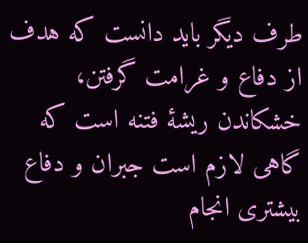طرف دیگر باید دانست که هدف از دفاع و غرامت گرفتن، خشکاندن ریشۀ فتنه است که گاهی لازم است جبران و دفاع بیشتری انجام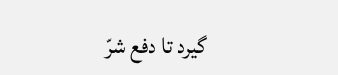گیرد تا دفع شرّ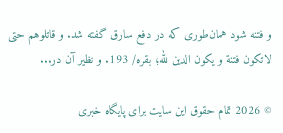و فتنه شود همان‌طوری که در دفع سارق گفته شد. و قاتلوهم حتی لاتکون فتنة و یکون الدین لله؛ بقره/ 193. و نظیر آن در...

© 2026 تمام حقوق این سایت برای پایگاه خبری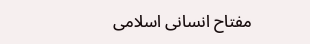مفتاح انسانی اسلامی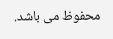محفوظ می باشد.